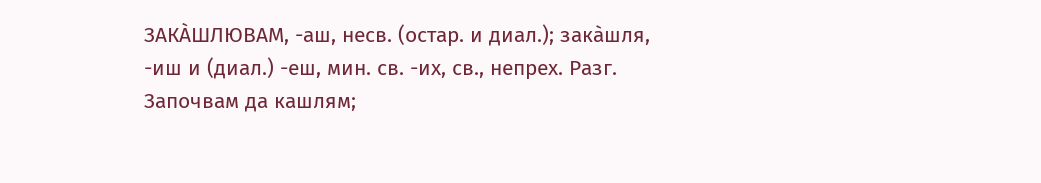ЗАКА̀ШЛЮВАМ, -аш, несв. (остар. и диал.); закàшля, -иш и (диал.) -еш, мин. св. -их, св., непрех. Разг. Започвам да кашлям;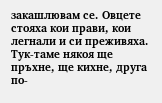закашлювам се. Овцете стояха кои прави, кои легнали и си преживяха. Тук-таме някоя ще пръхне, ще кихне, друга по-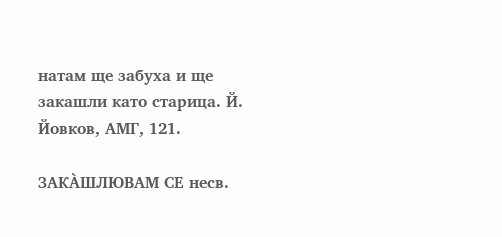натам ще забуха и ще закашли като старица. Й. Йовков, АМГ, 121.

ЗАКА̀ШЛЮВАМ СЕ несв.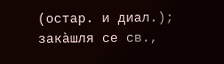(остар. и диал.); закàшля се св.,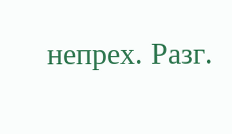непрех. Разг.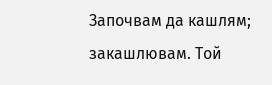Започвам да кашлям; закашлювам. Той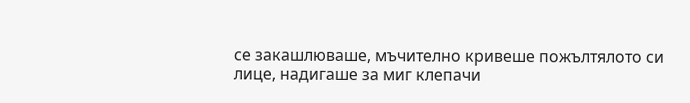се закашлюваше, мъчително кривеше пожълтялото си лице, надигаше за миг клепачи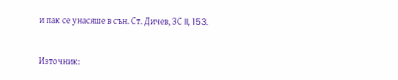и пак се унасяше в сън. Ст. Дичев, ЗС II, 153.


Източник: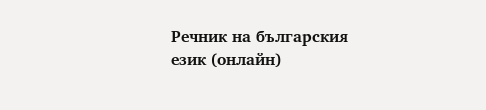Речник на българския език (онлайн)